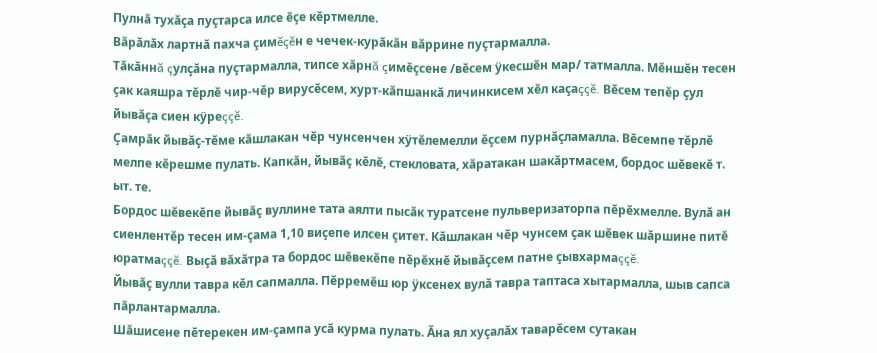Пулнă тухăçа пуçтарса илсе ĕçе кĕртмелле.
Вăрăлăх лартнă пахча çимĕçĕн е чечек-курăкăн вăррине пуçтармалла.
Тăкăннă çулçăна пуçтармалла, типсе хăрнă çимĕçсене /вĕсем ÿкесшĕн мар/ татмалла. Мĕншĕн тесен çак каяшра тĕрлĕ чир-чĕр вирусĕсем, хурт-кăпшанкă личинкисем хĕл каçаççĕ. Вĕсем тепĕр çул йывăçа сиен кÿреççĕ.
Çамрăк йывăç-тĕме кăшлакан чĕр чунсенчен хÿтĕлемелли ĕçсем пурнăçламалла. Вĕсемпе тĕрлĕ мелпе кĕрешме пулать. Капкăн, йывăç кĕлĕ, стекловата, хăратакан шакăртмасем, бордос шĕвекĕ т. ыт. те.
Бордос шĕвекĕпе йывăç вуллине тата аялти пысăк туратсене пульверизаторпа пĕрĕхмелле. Вулă ан сиенлентĕр тесен им-çама 1,10 виçепе илсен çитет. Кăшлакан чĕр чунсем çак шĕвек шăршине питĕ юратмаççĕ. Выçă вăхăтра та бордос шĕвекĕпе пĕрĕхнĕ йывăçсем патне çывхармаççĕ.
Йывăç вулли тавра кĕл сапмалла. Пĕрремĕш юр ÿксенех вулă тавра таптаса хытармалла, шыв сапса пăрлантармалла.
Шăшисене пĕтерекен им-çампа усă курма пулать. Ăна ял хуçалăх таварĕсем сутакан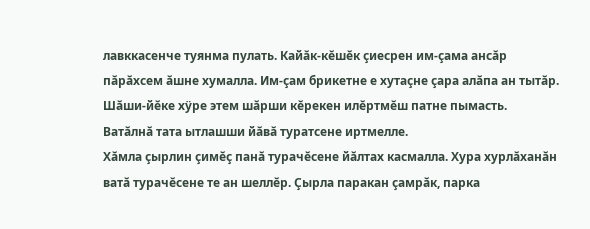лавккасенче туянма пулать. Кайăк-кĕшĕк çиесрен им-çама ансăр пăрăхсем ăшне хумалла. Им-çам брикетне е хутаçне çара алăпа ан тытăр. Шăши-йĕке хÿре этем шăрши кĕрекен илĕртмĕш патне пымасть.
Ватăлнă тата ытлашши йăвă туратсене иртмелле.
Хăмла çырлин çимĕç панă турачĕсене йăлтах касмалла. Хура хурлăханăн ватă турачĕсене те ан шеллĕр. Çырла паракан çамрăк, парка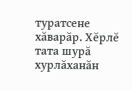туратсене хăварăр. Хĕрлĕ тата шурă хурлăханăн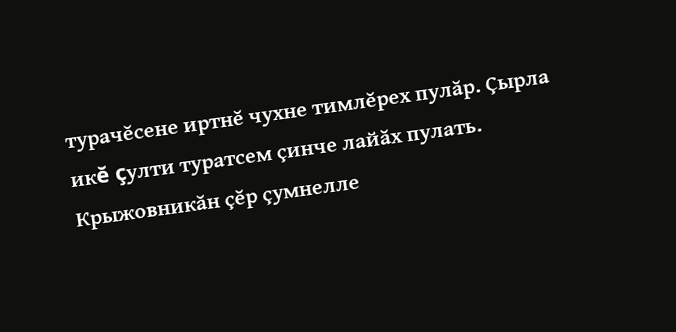турачĕсене иртнĕ чухне тимлĕрех пулăр. Çырла икĕ çулти туратсем çинче лайăх пулать.
Крыжовникăн çĕр çумнелле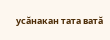усăнакан тата ватă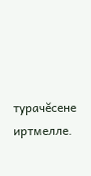турачĕсене иртмелле.